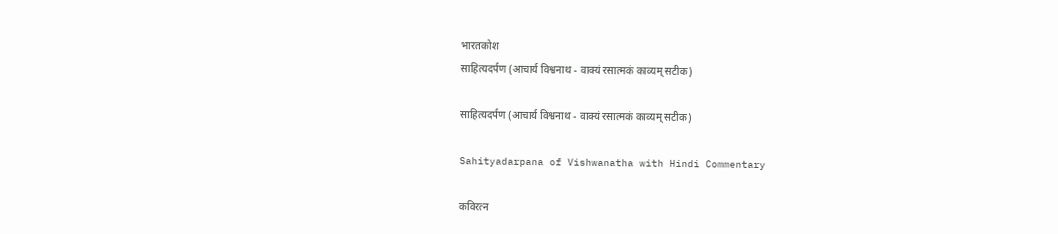भारतकोश
साहित्यदर्पण (आचार्य विश्वनाथ - वाक्यं रसात्मकं काव्यम् सटीक)

साहित्यदर्पण (आचार्य विश्वनाथ - वाक्यं रसात्मकं काव्यम् सटीक)

Sahityadarpana of Vishwanatha with Hindi Commentary

कविरत्न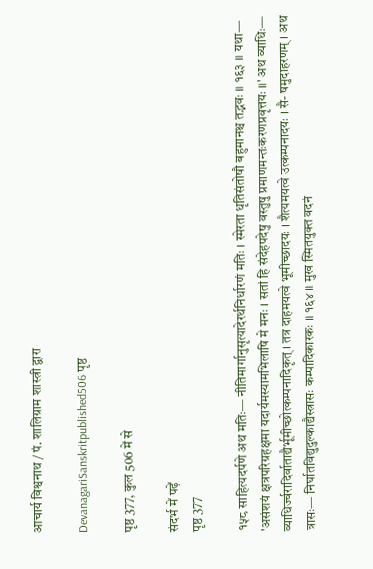आचार्य विश्वनाथ / पं. शालिग्राम शास्त्री द्वारा

DevanagariSanskritpublished506 पृष्ठ

पृष्ठ 377, कुल 506 में से

संदर्भ में पढ़ें
पृष्ठ 377

१५८ साहित्यदर्पणे अथ मतिः— नीतिमार्गानुसृत्यादेरर्थनिर्धारणं मतिः । स्मेरता धृतिसंतोषौ बहुमानश्च तद्भवः ॥ १६३ ॥ यथा— 'असंशयं क्षत्रपरिग्रहक्षमा यदार्यमस्यामभिलाषि मे मनः । सतां हि संदेहपदेषु वस्तुषु प्रमाणमन्तःकरणप्रवृत्तयः ॥' अथ व्याधिः— व्याधिर्ज्वरादिर्वाताद्यैर्भूमीच्छोत्कम्पनादिकृत् । तत्र दाहमयत्वे भूमीच्छादयः । शैत्यमयत्वे उत्कम्पनादयः । सै- षमुदाहरणम् । अथ त्रासः— निर्घातविद्युदुल्काद्यैस्त्रासः कम्पादिकारकः ॥ १६४ ॥ मुख स्मितयुक्त वदनं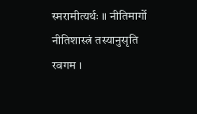स्मरामीत्यर्थः ॥ नीतिमार्गो नीतिशास्त्रं तस्यानुसृति रवगम ।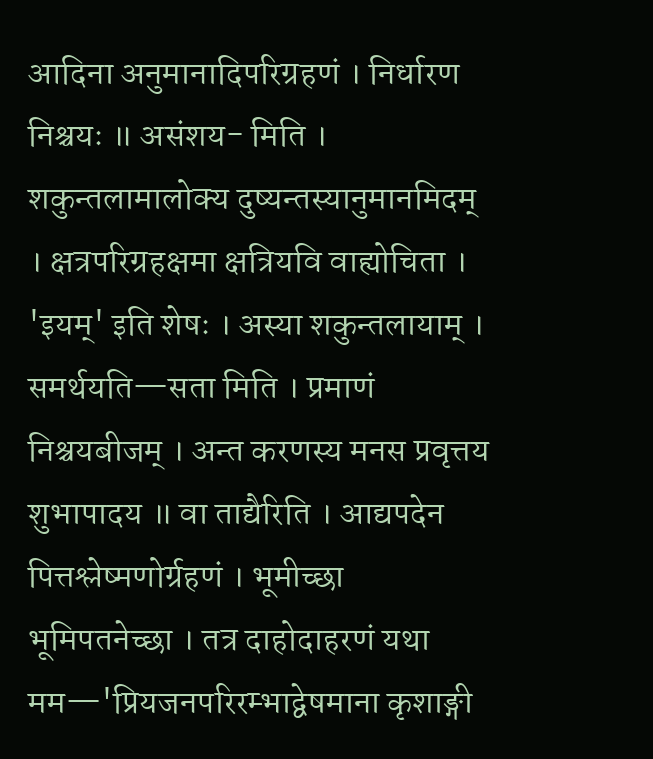आदिना अनुमानादिपरिग्रहणं । निर्धारण निश्चयः ॥ असंशय- मिति । शकुन्तलामालोक्य दुष्यन्तस्यानुमानमिदम् । क्षत्रपरिग्रहक्षमा क्षत्रियवि वाह्योचिता । 'इयम्' इति शेषः । अस्या शकुन्तलायाम् । समर्थयति—सता मिति । प्रमाणं निश्चयबीजम् । अन्त करणस्य मनस प्रवृत्तय शुभापादय ॥ वा ताद्यैरिति । आद्यपदेन पित्तश्लेष्मणोर्ग्रहणं । भूमीच्छा भूमिपतनेच्छा । तत्र दाहोदाहरणं यथा मम—'प्रियजनपरिरम्भाद्वेषमाना कृशाङ्गी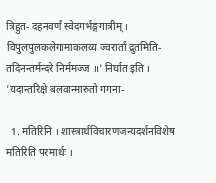त्रिहुत- दहनवर्णं स्वेदगर्भङ्गगात्रीम् । विपुलपुलकलेगामाकलय्य ज्वरार्तां द्रुतमिति- तदिनन्तर्मन्दरे निर्ममज्ज ॥' निर्घात इति । 'यदान्तरिक्षे बलवान्मारुतो गगना-

  1. मतिरिनि । शास्त्रार्थविचारणजन्यदर्शनविशेष मतिरिति परमार्थः ।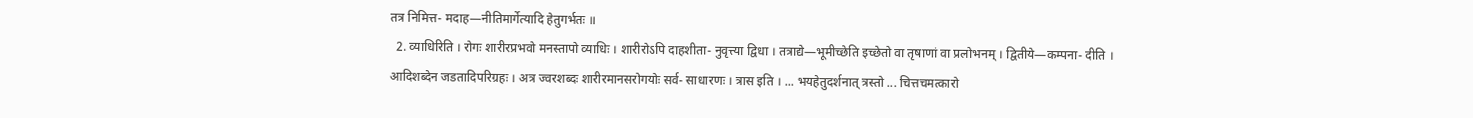तत्र निमित्त- मदाह—नीतिमार्गेत्यादि हेतुगर्भतः ॥
  2. व्याधिरिति । रोगः शारीरप्रभवो मनस्तापो व्याधिः । शारीरोऽपि दाहशीता- नुवृत्त्या द्विधा । तत्राद्ये—भूमीच्छेति इच्छेतो वा तृषाणां वा प्रलोभनम् । द्वितीये—कम्पना- दीति । आदिशब्देन जडतादिपरिग्रहः । अत्र ज्वरशब्दः शारीरमानसरोगयोः सर्व- साधारणः । त्रास इति । ... भयहेतुदर्शनात् त्रस्तो ... चित्तचमत्कारो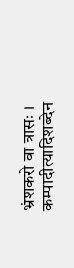भ्रंशकरो वा त्रासः । कम्पादीत्यादिशब्देन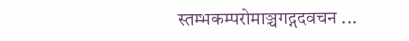स्तम्भकम्परोमाञ्चगद्गदवचन ...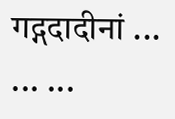गद्गदादीनां ... ... ...